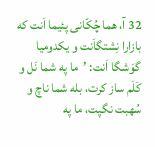32 آ، هما چُکّانی پئیما اَنت که بازارا نِشتگاَنت و یکدومیا گوَشگا اَنت: ’ما په شما نَل و کَلَم ساز کرت، بله شما ناچ و سُهبت نگپت، ما په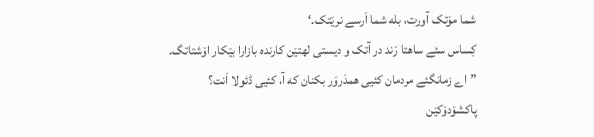شما مۆتک آورت، بله شما اَرسے نرێتک.‘
کِساس سئے ساهتا رَند در آتک و دیستی لهتێن کارنده بازارا بێکار اۆشتاتگ.
”اے زمانگئے مردمان کئیی همدَروَر بکنان که آ، کئیی ڈئولا اَنت؟
پاکشۆدۆکێن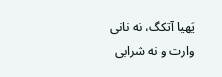یَهیا آتکگ، نه نانی وارت و نه شرابی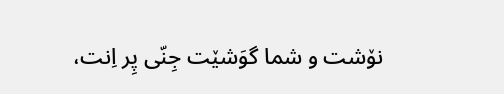نۆشت و شما گوَشێت جِنّی پِر اِنت،